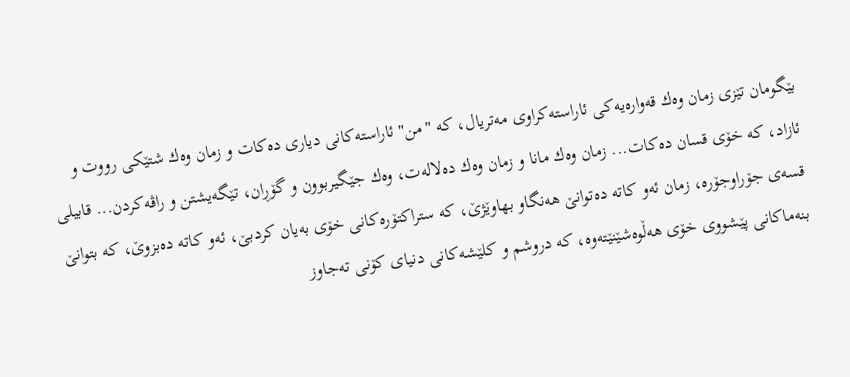بێگومان تێزى زمان وه‌ك قه‌واره‌یه‌كى ئاراسته‌كراوى مه‌تریال، كه‌ "من" ئاراسته‌كانى دیارى ده‌كات و زمان وه‌ك شتێكى رووت و ئازاد، كه‌ خۆى قسان ده‌كات... زمان وه‌ك مانا و زمان وه‌ك ده‌لاله‌ت، وه‌ك جێگیربوون و گۆڕان، تێگه‌یشتن و راڤه‌كردن... قابیلى قسه‌ى جۆراوجۆره‌، زمان ئه‌و كاته‌ ده‌توانێ‌ هه‌نگاو بهاوێژێ‌، كه‌ ستراكتۆره‌كانى خۆى به‌یان كردبێ‌، ئه‌و كاته‌ ده‌بزوێ‌، كه‌ بتوانێ‌ بنه‌ماكانى پێشووى خۆى هه‌ڵوه‌شێنێته‌وه‌، كه‌ دروشم و كلێشه‌كانى دنیاى كۆنى ته‌جاوز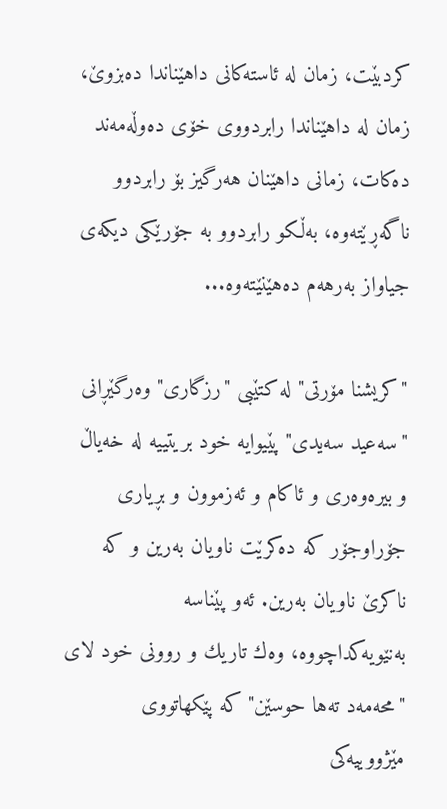كردبێت، زمان له‌ ئاسته‌كانى داهێناندا ده‌بزوێ‌، زمان له‌ داهێناندا رابردووى خۆى ده‌وڵه‌مه‌ند ده‌كات، زمانى داهێنان هه‌رگیز بۆ رابردوو ناگه‌ڕێته‌وه‌، به‌ڵكو رابردوو به‌ جۆرێكى دیكه‌ى جیاواز به‌رهه‌م ده‌هێنێته‌وه‌...

"كریشنا مۆرتى" له‌ كتێبى "رزگارى" وه‌رگێڕانى "سه‌عید سه‌یدى" پێیوایه‌ خود بریتییه‌ له‌ خه‌یاڵ و بیره‌وه‌رى و ئاكام و ئه‌زموون و بڕیارى جۆراوجۆر كه‌ ده‌كرێت ناویان به‌رین و كه‌ ناكرێ‌ ناویان به‌رین. ئه‌و پێناسه‌ به‌نێویه‌كداچووه‌، وه‌ك تاریك و روونى خود لاى "محه‌مه‌د ته‌ها حوسێن" كه‌ پێكهاتووى مێژووییه‌كى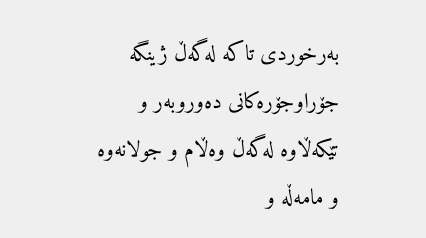به‌رخوردى تاكه‌ له‌گه‌ڵ ژینگه‌ جۆراوجۆره‌كانى ده‌وروبه‌ر و تێكه‌ڵاوه‌ له‌گه‌ڵ وه‌ڵام و جولانه‌وه‌ و مامه‌ڵه‌ و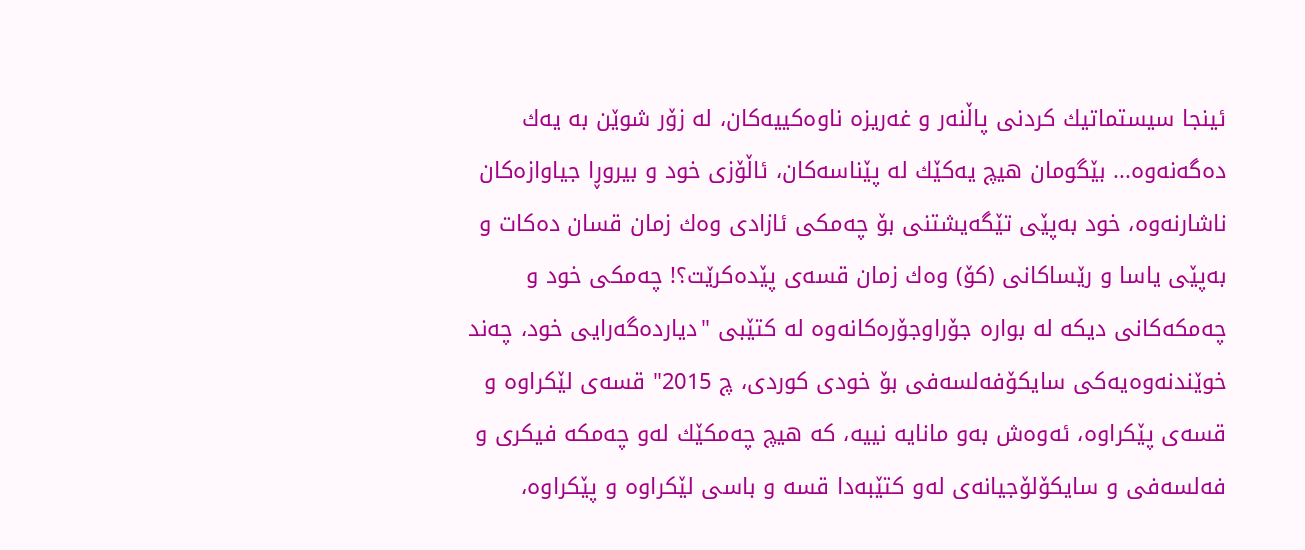ئینجا سیستماتیك كردنى پاڵنه‌ر و غه‌ریزه‌ ناوه‌كییه‌كان، له‌ زۆر شوێن به‌ یه‌ك ده‌گه‌نه‌وه‌... بێگومان هیچ یه‌كێك له‌ پێناسه‌كان، ئاڵۆزى خود و بیروڕا جیاوازه‌كان ناشارنه‌وه‌، خود به‌پێى تێگه‌یشتنى بۆ چه‌مكى ئازادى وه‌ك زمان قسان ده‌كات و به‌پێى یاسا و رێساكانى (كۆ) وه‌ك زمان قسه‌ى پێده‌كرێت؟! چه‌مكى خود و چه‌مكه‌كانى دیكه‌ له‌ بواره‌ جۆراوجۆره‌كانه‌وه‌ له‌ كتێبى "دیارده‌گه‌رایى خود، چه‌ند خوێندنه‌وه‌یه‌كى سایكۆفه‌لسه‌فى بۆ خودى كوردى، چ 2015" قسه‌ى لێكراوه‌ و قسه‌ى پێكراوه‌، ئه‌وه‌ش به‌و مانایه‌ نییه‌، كه‌ هیچ چه‌مكێك له‌و چه‌مكه‌ فیكرى و فه‌لسه‌فى و سایكۆلۆجیانه‌ى له‌و كتێبه‌دا قسه‌ و باسى لێكراوه‌ و پێكراوه‌،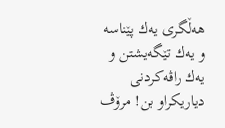هه‌ڵگرى یه‌ك پێناسه‌ و یه‌ك تێگه‌یشتن و یه‌ك راڤه‌كردنى دیاریكراو بن! مرۆڤ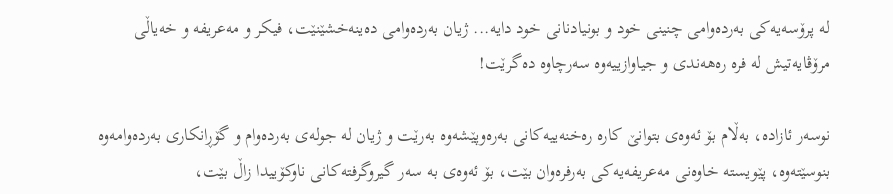له‌ پرۆسه‌یه‌كى به‌رده‌وامى چنینى خود و بونیادنانى خود دایه‌... ژیان به‌رده‌وامى ده‌ینه‌خشێنێت، فیكر و مه‌عریفه‌ و خه‌یاڵى مرۆڤایه‌تیش له‌ فره‌ ره‌هه‌ندى و جیاوازییه‌وه‌ سه‌رچاوه‌ ده‌گرێت!

نوسه‌ر ئازاده‌، به‌ڵام بۆ ئه‌وه‌ى بتوانێ‌ كاره‌ ره‌خنه‌ییه‌كانى به‌ره‌وپێشه‌وه‌ به‌رێت و ژیان له‌ جوله‌ى به‌رده‌وام و گۆڕانكارى به‌رده‌وامه‌وه‌ بنوسێته‌وه‌، پێویسته‌ خاوه‌نى مه‌عریفه‌یه‌كى به‌رفره‌وان بێت، بۆ ئه‌وه‌ى به‌ سه‌ر گیروگرفته‌كانى ناوكۆییدا زاڵ بێت،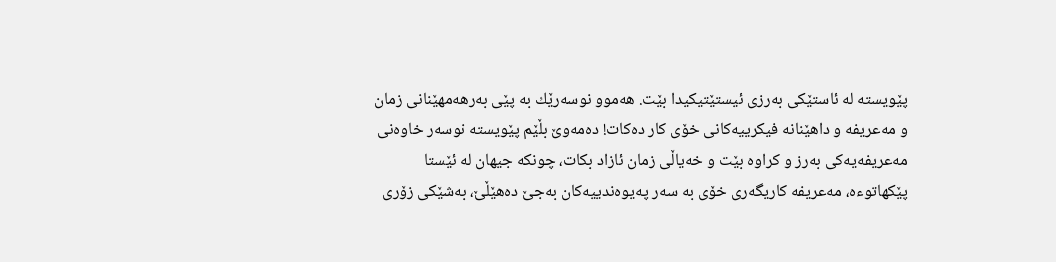پێویسته‌ له‌ ئاستێكى به‌رزى ئیستێتیكیدا بێت. هه‌موو نوسه‌رێك به‌ پێى به‌رهه‌مهێنانى زمان و مه‌عریفه‌ و داهێنانه‌ فیكرییه‌كانى خۆى كار ده‌كات! ده‌مه‌وێ‌ بڵێم پێویسته‌ نوسه‌ر خاوه‌نى مه‌عریفه‌یه‌كى به‌رز و كراوه‌ بێت و خه‌یاڵى زمان ئازاد بكات، چونكه‌ جیهان له‌ ئێستا پێكهاتوءه‌، مه‌عریفه‌ كاریگه‌رى خۆى به‌ سه‌ر په‌یوه‌ندییه‌كان به‌جێ ده‌هێڵێ، به‌شێكى زۆرى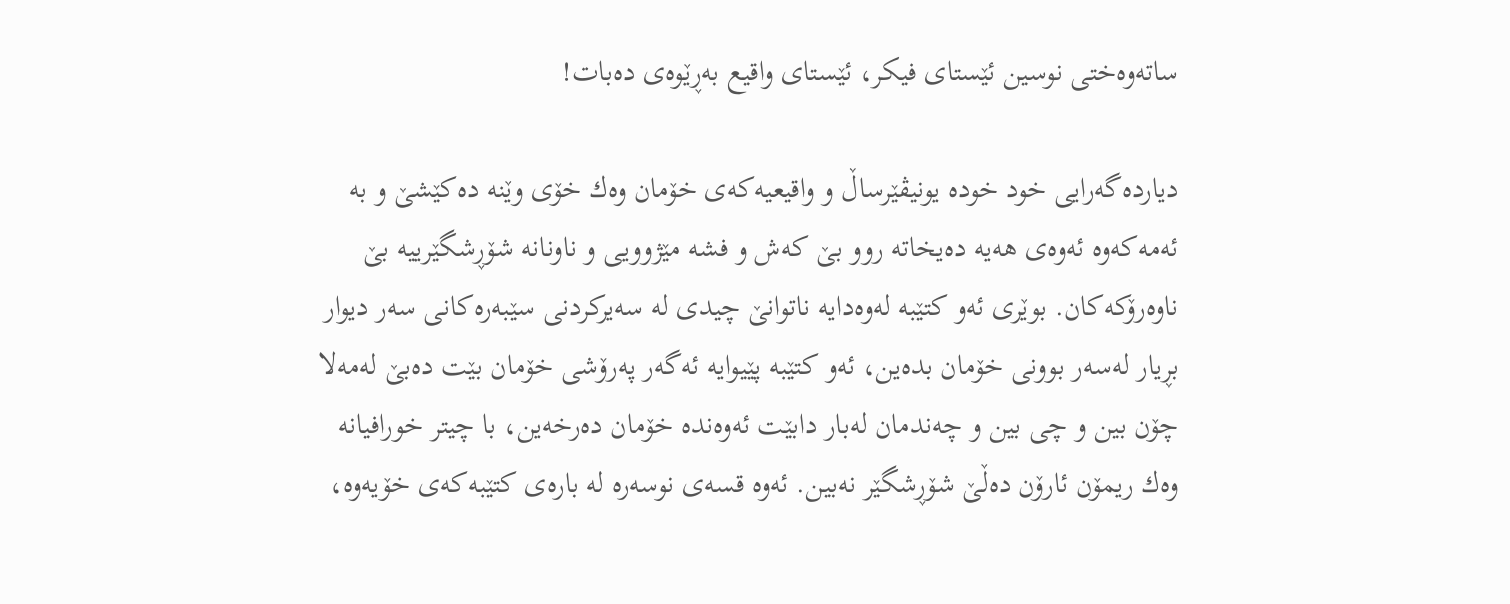ساته‌وه‌ختى نوسین ئێستاى فیكر، ئێستاى واقیع به‌ڕێوه‌ى ده‌بات!

دیارده‌گه‌رایى خود خوده‌ یونیڤێرساڵ و واقیعیه‌كه‌ى خۆمان وه‌ك خۆى وێنه‌ ده‌كێشێ‌ و به‌ ئه‌مه‌كه‌وه‌ ئه‌وه‌ى هه‌یه‌ ده‌یخاته‌ روو بێ‌ كه‌ش و فشه‌ مێژوویى و ناونانه‌ شۆڕشگێرییه‌ بێ‌ ناوه‌رۆكه‌كان. بوێرى ئه‌و كتێبه‌ له‌وه‌دایه‌ ناتوانێ‌ چیدى له‌ سه‌یركردنى سێبه‌ره‌كانى سه‌ر دیوار بڕیار له‌سه‌ر بوونى خۆمان بده‌ین، ئه‌و كتێبه‌ پێیوایه‌ ئه‌گه‌ر په‌رۆشى خۆمان بێت ده‌بێ‌ له‌مه‌لا چۆن بین و چى بین و چه‌ندمان له‌بار دابێت ئه‌وه‌نده‌ خۆمان ده‌رخه‌ین، با چیتر خورافیانه‌ وه‌ك ریمۆن ئارۆن ده‌ڵێ‌ شۆڕشگێر نه‌بین. ئه‌وه‌ قسه‌ى نوسه‌ره‌ له‌ باره‌ى كتێبه‌كه‌ى خۆیه‌وه‌،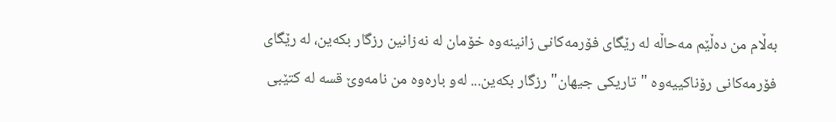به‌ڵام من ده‌ڵێم مه‌حاڵه‌ له‌ رێگاى فۆرمه‌كانى زانینه‌وه‌ خۆمان له‌ نه‌زانین رزگار بكه‌ین، له‌ رێگاى فۆرمه‌كانى رۆناكییه‌وه‌ "تاریكى جیهان" رزگار بكه‌ین... له‌و باره‌وه‌ من نامه‌وێ‌ قسه‌ له‌ كتێبى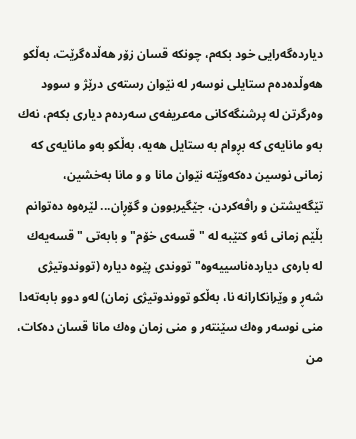دیارده‌گه‌رایى خود بكه‌م، چونكه‌ قسان زۆر هه‌ڵده‌گرێت، به‌ڵكو هه‌وڵده‌ده‌م ستایلى نوسه‌ر له‌ نێوان رسته‌ى درێژ و سوود وه‌رگرتن له‌ پرشنگه‌كانى مه‌عریفه‌ى سه‌رده‌م دیارى بكه‌م، نه‌ك به‌و مانایه‌ى كه‌ بڕوام به‌ ستایل هه‌یه‌، به‌ڵكو به‌و مانایه‌ى كه‌ زمانى نوسین ده‌كه‌وێته‌ نێوان مانا و و مانا به‌خشین، تێگه‌یشتن و راڤه‌كردن، جێگیربوون و گۆڕان... لێره‌وه‌ ده‌توانم بڵێم زمانى ئه‌و كتێبه‌ له‌ "قسه‌ى خۆم" و بابه‌تى "قسه‌یه‌ك له‌ باره‌ى دیارده‌ناسییه‌وه‌" تووندى پێوه‌ دیاره‌ (تووندوتیژى شه‌ڕ و وێرانكارانه‌ نا، به‌ڵكو تووندوتیژى زمان) له‌و دوو بابه‌ته‌دا منى نوسه‌ر وه‌ك سێنته‌ر و منى زمان وه‌ك مانا قسان ده‌كات، من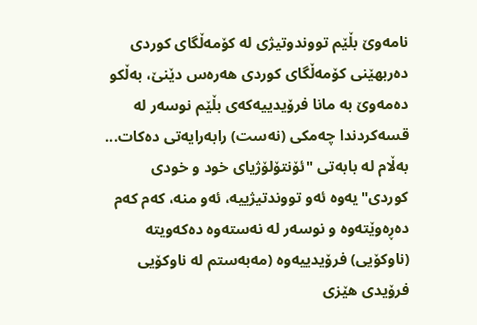نامه‌وێ‌ بڵێم تووندوتیژى له‌ كۆمه‌ڵگاى كوردى ده‌ربهێنى كۆمه‌ڵگاى كوردى هه‌ره‌س دێنێ‌، به‌ڵكو ده‌مه‌وێ‌ به‌ مانا فرۆیدییه‌كه‌ى بڵێم نوسه‌ر له‌ قسه‌كردندا چه‌مكى (نه‌ست) رابه‌رایه‌تى ده‌كات... به‌ڵام له‌ بابه‌تى "ئۆنتۆلۆژیاى خود و خودى كوردى"یه‌وه‌ ئه‌و تووندتیژییه‌، ئه‌و منه‌، كه‌م كه‌م ده‌ڕه‌وێته‌وه‌ و نوسه‌ر له‌ نه‌سته‌وه‌ ده‌كه‌ویته‌ (ناوكۆیى) فرۆیدییه‌وه‌ (مه‌به‌ستم له‌ ناوكۆیى فرۆیدى هێزى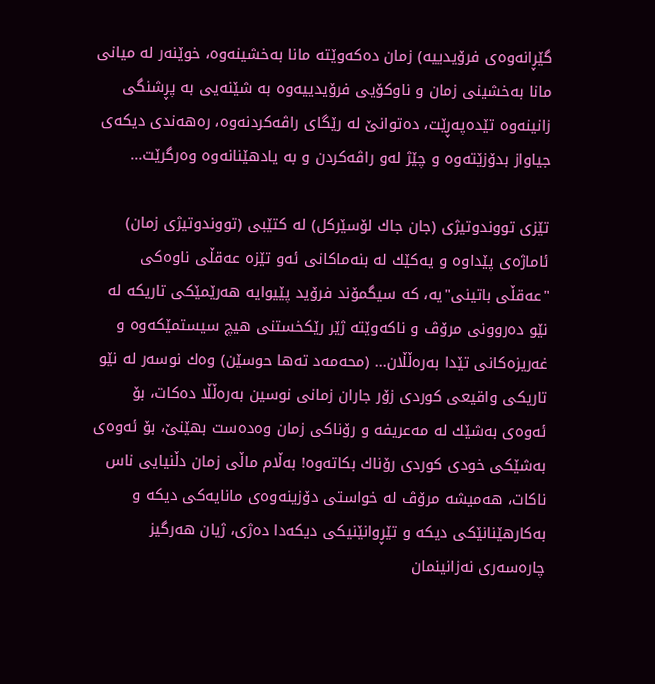گێڕانه‌وه‌ى فرۆیدییه‌) زمان ده‌كه‌وێته‌ مانا به‌خشینه‌وه‌، خوێنه‌ر له‌ میانى مانا به‌خشینى زمان و ناوكۆیى فرۆیدییه‌وه‌ به‌ شێنه‌یى به‌ پڕشنگى زانینه‌وه‌ تێده‌په‌ڕێت، ده‌توانێ‌ له‌ رێگاى راڤه‌كردنه‌وه‌، ره‌هه‌ندى دیكه‌ى جیاواز بدۆزێته‌وه‌ و چێژ له‌و راڤه‌كردن و به‌ یادهێنانه‌وه‌ وه‌رگرێت...

تێزى تووندوتیژى (جان جاك لۆسێركل) له‌ كتێبى (تووندوتیژى زمان) ئاماژه‌ى پێداوه‌ و یه‌كێك له‌ بنه‌ماكانى ئه‌و تێزه‌ عه‌قڵى ناوه‌كى "عه‌قڵى باتینى"یه‌، كه‌ سیگمۆند فرۆید پێیوایه‌ هه‌رێمێكى تاریكه‌ له‌ نێو ده‌روونى مرۆڤ و ناكه‌وێته‌ ژێر رێكخستنى هیچ سیستمێكه‌وه‌ و غه‌ریزه‌كانى تێدا به‌ره‌ڵڵان... (محه‌مه‌د ته‌ها حوسێن) وه‌ك نوسه‌ر له‌ نێو تاریكى واقیعى كوردى زۆر جاران زمانى نوسین به‌ره‌ڵڵا ده‌كات، بۆ ئه‌وه‌ى به‌شێك له‌ مه‌عریفه‌ و رۆناكى زمان وه‌ده‌ست بهێنێ‌، بۆ ئه‌وه‌ى به‌شێكى خودى كوردى رۆناك بكاته‌وه‌! به‌ڵام ماڵى زمان دڵنیایى ناس ناكات، هه‌میشه‌ مرۆڤ له‌ خواستى دۆزینه‌وه‌ى مانایه‌كى دیكه‌ و به‌كارهێنانێكى دیكه‌ و تێڕوانێنیكى دیكه‌دا ده‌ژى، ژیان هه‌رگیز چاره‌سه‌رى نه‌زانینمان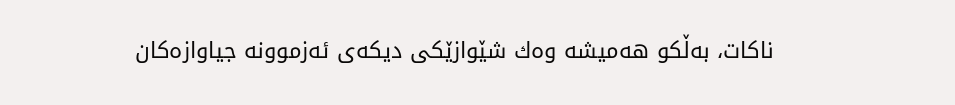ناكات، به‌ڵكو هه‌میشه‌ وه‌ك شێوازێكى دیكه‌ى ئه‌زموونه‌ جیاوازه‌كان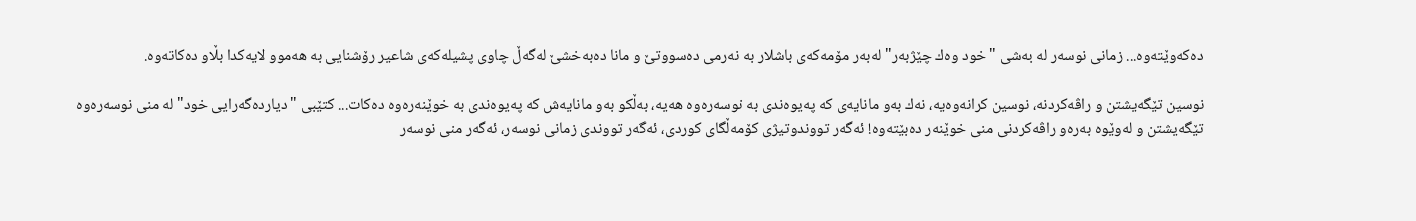ده‌كه‌وێته‌وه‌... زمانى نوسه‌ر له‌ به‌شى "خود وه‌ك چێژبه‌ر" له‌به‌ر مۆمه‌كه‌ى باشلار به‌ نه‌رمى ده‌سووتێ‌ و مانا ده‌به‌خشێ‌ له‌گه‌ڵ چاوى پشیله‌كه‌ى شاعیر رۆشنایى به‌ هه‌موو لایه‌كدا بڵاو ده‌كاته‌وه‌.

نوسین تێگه‌یشتن و راڤه‌كردنه‌، نوسین كرانه‌وه‌یه‌، نه‌ك به‌و مانایه‌ى كه‌ په‌یوه‌ندى به‌ نوسه‌ره‌وه‌ هه‌یه‌، به‌ڵكو به‌و مانایه‌ش كه‌ په‌یوه‌ندى به‌ خوێنه‌ره‌وه‌ ده‌كات... كتێبى "دیارده‌گه‌رایى خود" له‌ منى نوسه‌ره‌وه‌ تێگه‌یشتن و له‌وێوه‌ به‌ره‌و راڤه‌كردنى منى خوێنه‌ر ده‌بێته‌وه‌! ئه‌گه‌ر تووندوتیژى كۆمه‌ڵگاى كوردى، ئه‌گه‌ر تووندى زمانى نوسه‌ر، ئه‌گه‌ر منى نوسه‌ر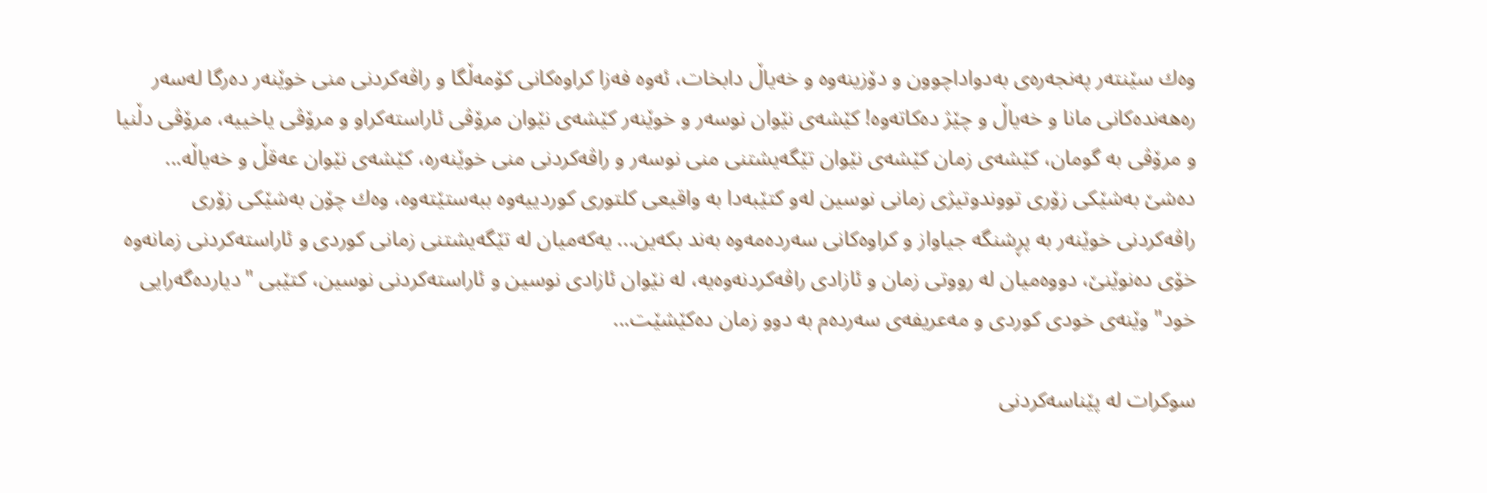وه‌ك سێنته‌ر په‌نجه‌ره‌ى به‌دواداچوون و دۆزینه‌وه‌ و خه‌یاڵ دابخات، ئه‌وه‌ فه‌زا كراوه‌كانى كۆمه‌ڵگا و راڤه‌كردنى منى خوێنه‌ر ده‌رگا له‌سه‌ر ره‌هه‌نده‌كانى مانا و خه‌یاڵ و چێژ ده‌كاته‌وه‌! كێشه‌ى نێوان نوسه‌ر و خوێنه‌ر كێشه‌ى نێوان مرۆڤى ئاراسته‌كراو و مرۆڤى یاخییه‌، مرۆڤى دڵنیا و مرۆڤى به‌ گومان، كێشه‌ى زمان كێشه‌ى نێوان تێگه‌یشتنى منى نوسه‌ر و راڤه‌كردنى منى خوێنه‌ره‌، كێشه‌ى نێوان عه‌قڵ و خه‌یاڵه‌... ده‌شێ‌ به‌شێكى زۆرى تووندوتیژى زمانى نوسین له‌و كتێبه‌دا به‌ واقیعى كلتورى كوردییه‌وه‌ ببه‌ستێته‌وه‌، وه‌ك چۆن به‌شێكى زۆرى راڤه‌كردنى خوێنه‌ر به‌ پڕشنگه‌ جیاواز و كراوه‌كانى سه‌رده‌مه‌وه‌ به‌ند بكه‌ین... یه‌كه‌میان له‌ تێگه‌یشتنى زمانى كوردى و ئاراسته‌كردنى زمانه‌وه‌ خۆى ده‌نوێنێ‌، دووه‌میان له‌ رووتى زمان و ئازادى راڤه‌كردنه‌وه‌یه‌، له‌ نێوان ئازادى نوسین و ئاراسته‌كردنى نوسین، كتێبى "دیارده‌گه‌رایى خود" وێنه‌ى خودى كوردى و مه‌عریفه‌ى سه‌رده‌م به‌ دوو زمان ده‌كێشێت...

سوكرات له‌ پێناسه‌كردنى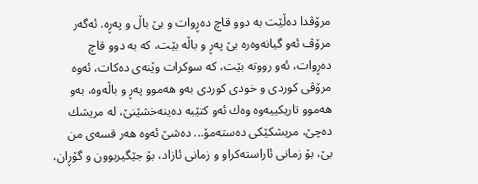مرۆڤدا ده‌ڵێت به‌ دوو قاچ ده‌ڕوات و بێ‌ باڵ و په‌ڕه‌. ئه‌گه‌ر مرۆڤ ئه‌و گیانه‌وه‌ره‌ بێ‌ په‌ڕ و باڵه‌ بێت، كه‌ به‌ دوو قاچ ده‌ڕوات، ئه‌و رووته‌ بێت، كه‌ سوكرات وێنه‌ى ده‌كات، ئه‌وه‌ مرۆڤى كوردى و خودى كوردى به‌و هه‌موو په‌ڕ و باڵه‌وه‌، به‌و هه‌موو تاریكییه‌وه‌ وه‌ك ئه‌و كتێبه‌ ده‌ینه‌خشێنێ‌، له‌ مریشك ده‌چێ‌، مریشكێكى ده‌سته‌مۆ... ده‌شێ‌ ئه‌وه‌ هه‌ر قسه‌ى من بێ‌، بۆ زمانى ئاراسته‌كراو و زمانى ئازاد، بۆ جێگیربوون و گۆڕان،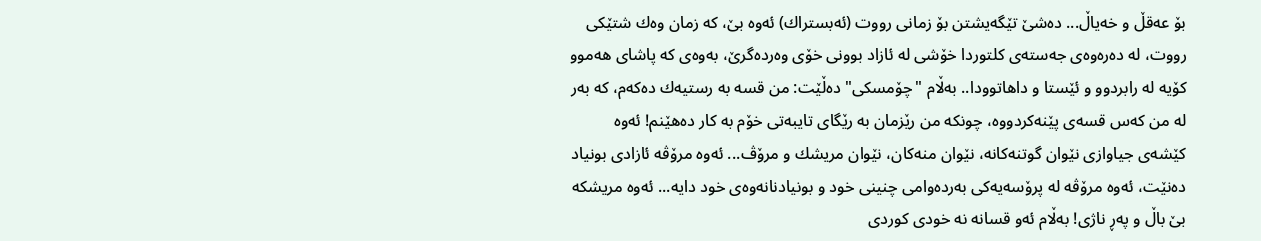بۆ عه‌قڵ و خه‌یاڵ... ده‌شێ‌ تێگه‌یشتن بۆ زمانى رووت (ئه‌بستراك) ئه‌وه‌ بێ‌، كه‌ زمان وه‌ك شتێكى رووت، له‌ ده‌ره‌وه‌ى جه‌سته‌ى كلتوردا خۆشى له‌ ئازاد بوونى خۆى وه‌رده‌گرێ‌، به‌وه‌ى كه‌ پاشاى هه‌موو كۆیه‌ له‌ رابردوو و ئێستا و داهاتوودا.. به‌ڵام "چۆمسكى" ده‌ڵێت: من قسه‌ به‌ رستیه‌ك ده‌كه‌م، كه‌ به‌ر له‌ من كه‌س قسه‌ى پێنه‌كردووه‌، چونكه‌ من رێزمان به‌ رێگاى تایبه‌تى خۆم به‌ كار ده‌هێنم! ئه‌وه‌ كێشه‌ى جیاوازى نێوان گوتنه‌كانه‌، نێوان منه‌كان، نێوان مریشك و مرۆڤ... ئه‌وه‌ مرۆڤه‌ ئازادى بونیاد ده‌نێت، ئه‌وه‌ مرۆڤه‌ له‌ پرۆسه‌یه‌كى به‌رده‌وامى چنینى خود و بونیادنانه‌وه‌ى خود دایه‌... ئه‌وه‌ مریشكه‌ بێ‌ باڵ و په‌ڕ ناژى! به‌ڵام ئه‌و قسانه‌ نه‌ خودى كوردى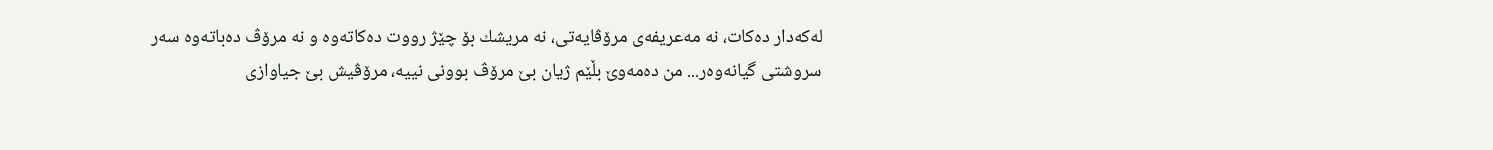له‌كه‌دار ده‌كات، نه‌ مه‌عریفه‌ى مرۆڤایه‌تى، نه‌ مریشك بۆ چێژ رووت ده‌كاته‌وه‌ و نه‌ مرۆڤ ده‌باته‌وه‌ سه‌ر سروشتى گیانه‌وه‌ر... من ده‌مه‌وێ‌ بڵێم ژیان بێ‌ مرۆڤ بوونى نییه‌، مرۆڤیش بێ‌ جیاوازى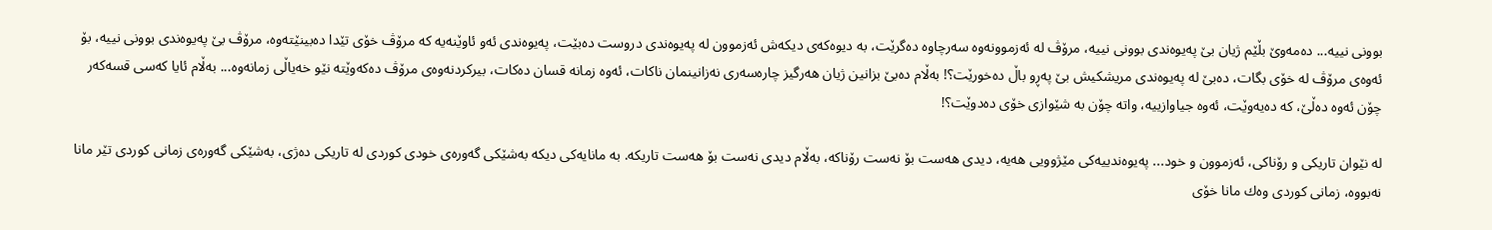بوونى نییه‌... ده‌مه‌وێ‌ بڵێم ژیان بێ‌ په‌یوه‌ندى بوونى نییه‌، مرۆڤ له‌ ئه‌زموونه‌وه‌ سه‌رچاوه‌ ده‌گرێت، به‌ دیوه‌كه‌ى دیكه‌ش ئه‌زموون له‌ په‌یوه‌ندى دروست ده‌بێت، په‌یوه‌ندى ئه‌و ئاوێنه‌یه‌ كه‌ مرۆڤ خۆى تێدا ده‌بینێته‌وه‌، مرۆڤ بێ‌ په‌یوه‌ندى بوونى نییه‌، بۆ ئه‌وه‌ى مرۆڤ له‌ خۆى بگات، ده‌بێ‌ له‌ په‌یوه‌ندى مریشكیش بێ‌ په‌ڕو باڵ ده‌خورێت؟! به‌ڵام ده‌بێ‌ بزانین ژیان هه‌رگیز چاره‌سه‌رى نه‌زانینمان ناكات، ئه‌وه‌ زمانه‌ قسان ده‌كات، بیركردنه‌وه‌ى مرۆڤ ده‌كه‌وێته‌ نێو خه‌یاڵى زمانه‌وه‌... به‌ڵام ئایا كه‌سى قسه‌كه‌ر چۆن ئه‌وه‌ ده‌ڵێ‌، كه‌ ده‌یه‌وێت، ئه‌وه‌ جیاوازییه‌، واته‌ چۆن به‌ شێوازى خۆى ده‌دوێت؟!

له‌ نێوان تاریكى و رۆناكى، ئه‌زموون و خود... په‌یوه‌ندییه‌كى مێژوویى هه‌یه‌، دیدى هه‌ست بۆ نه‌ست رۆناكه‌، به‌ڵام دیدى نه‌ست بۆ هه‌ست تاریكه‌. به‌ مانایه‌كى دیكه‌ به‌شێكى گه‌وره‌ى خودى كوردى له‌ تاریكى ده‌ژى، به‌شێكى گه‌وره‌ى زمانى كوردى تێر مانا نه‌بووه‌، زمانى كوردى وه‌ك مانا خۆى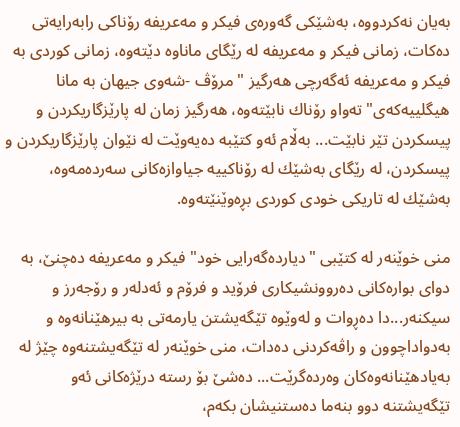به‌یان نه‌كردووه‌، به‌شێكى گه‌وره‌ى فیكر و مه‌عریفه‌ رۆناكى رابه‌رایه‌تى ده‌كات، زمانى فیكر و مه‌عریفه‌ له‌ رێگاى ماناوه‌ دێته‌وه‌، زمانى كوردى به‌ فیكر و مه‌عریفه‌ ئه‌گه‌رچى هه‌رگیز " مرۆڤ -شه‌وى جیهان به‌ مانا هیگلییه‌كه‌ى" ته‌واو رۆناك نابێته‌وه‌، هه‌رگیز زمان له‌ پارێزگاریكردن و پیسكردن تێر نابێت... به‌ڵام ئه‌و كتێبه‌ ده‌یه‌وێت له‌ نێوان پارێزگاریكردن و پیسكردن، له‌ رێگاى به‌شێك له‌ رۆناكییه‌ جیاوازه‌كانى سه‌رده‌مه‌وه‌، به‌شێك له‌ تاریكى خودى كوردى بڕه‌وێنێته‌وه‌.

منى خوێنه‌ر له‌ كتێبى "دیارده‌گه‌رایى خود" فیكر و مه‌عریفه‌ ده‌چنێ‌، به‌ دواى بواره‌كانى ده‌روونشیكارى فرۆید و فرۆم و ئه‌دله‌ر و رۆجه‌رز و سیكنه‌ر...دا ده‌ڕوات و له‌وێوه‌ تێگه‌یشتن یارمه‌تى به‌ بیرهێنانه‌وه‌ و به‌دواداچوون و راڤه‌كردنى ده‌دات، منى خوێنه‌ر له‌ تێگه‌یشتنه‌وه‌ چێژ له‌ به‌یادهێنانه‌وه‌كان وه‌رده‌گرێت... ده‌شێ‌ بۆ رسته‌ درێژه‌كانى ئه‌و تێگه‌یشتنه‌ دوو بنه‌ما ده‌ستنیشان بكه‌م،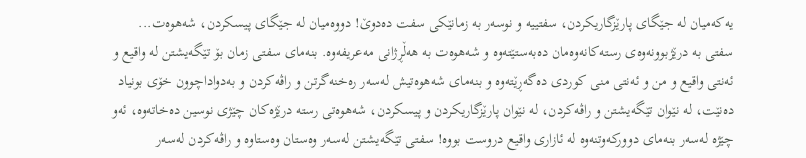یه‌كه‌میان له‌ جێگاى پارێزگاریكردن، سفتییه‌ و نوسه‌ر به‌ زمانێكى سفت ده‌دوێ‌! دووه‌میان له‌ جێگاى پیسكردن، شه‌هوه‌ت... سفتى به‌ درێژبوونه‌وه‌ى رسته‌كانه‌وه‌مان ده‌به‌ستێته‌وه‌ و شه‌هوه‌ت به‌ هه‌ڵڕژانى مه‌عریفه‌وه‌. بنه‌ماى سفتى زمان بۆ تێگه‌یشتن له‌ واقیع و ئه‌نتى واقیع و من و ئه‌نتى منى كوردى ده‌گه‌ڕێته‌وه‌ و بنه‌ماى شه‌هوه‌تیش له‌سه‌ر ره‌خنه‌گرتن و راڤه‌كردن و به‌دواداچوون خۆى بونیاد ده‌نێت، له‌ نێوان تێگه‌یشتن و راڤه‌كردن، له‌ نێوان پارێزگاریكردن و پیسكردن، شه‌هوه‌تى رسته‌ درێژه‌كان چێژى نوسین ده‌خاته‌وه‌، ئه‌و چێژه‌ له‌سه‌ر بنه‌ماى دووركه‌وتنه‌وه‌ له‌ ئازارى واقیع دروست بووه‌! سفتى تێگه‌یشتن له‌سه‌ر وه‌ستان وه‌ستاوه‌ و راڤه‌كردن له‌سه‌ر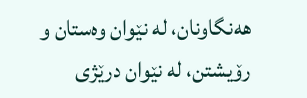هه‌نگاونان، له‌ نێوان وه‌ستان و رۆیشتن، له‌ نێوان درێژى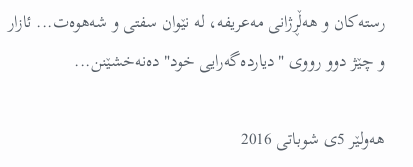رسته‌كان و هه‌ڵڕژانى مه‌عریفه‌، له‌ نێوان سفتى و شه‌هوه‌ت... ئازار و چێژ دوو رووى "دیارده‌گه‌رایى خود" ده‌نه‌خشێنن...

هه‌ولێر 5ى شوباتى 2016